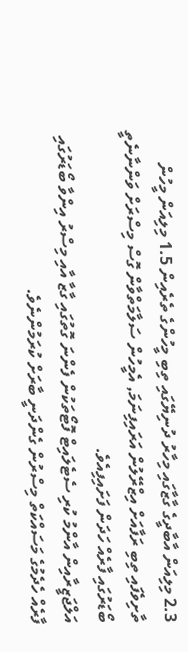2.3 މިލިއަން އާބާދީގެ ގާޒާގައި މިހާރު ދުނިޔޭގައި ތިބި މީހުންގެ ތެރެއިން 1.5 މިލިއަން މީހުން ތާށިވެފައި ތިބި ރަފާއަށް އިޒްރޭލުން އަރައިފިނަމަ, އެމީހުން ސަލާމަތްވާން ގޮސް މިސްރަށް ވަންނާނެތީ ބޯޑަރުގައި ފާރެއް ހަދަން ފަށައިފިއެވެ.
އަލްޖަޒީރާއިން އާންމު ކުރި ސެޓެލައިޓް ފޮޓޯތަކުން ފެންނަ ގޮތުގައި ގާޒާ އާއި މިސްރު އިންވާ ބޯޑަރުގައި ފާރެއް ހެދެމުގެ މަސައްކަތް މިސްރުން ގެންދަނީ ބާރަށް ކުރަމުންނެވެ.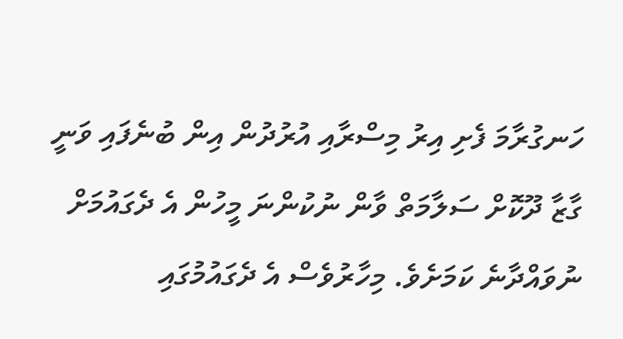ހަނގުރާމަ ފެށި އިރު މިސްރާއި އުރުދުން އިން ބުނެފައި ވަނީ ގާޒާ ދޫކޮށް ސަލާމަތް ވާން ނުކުންނަ މީހުން އެ ދެގައުމަށް ނުވައްދާނެ ކަމަށެވެ. މިހާރުވެސް އެ ދެގައުމުގައި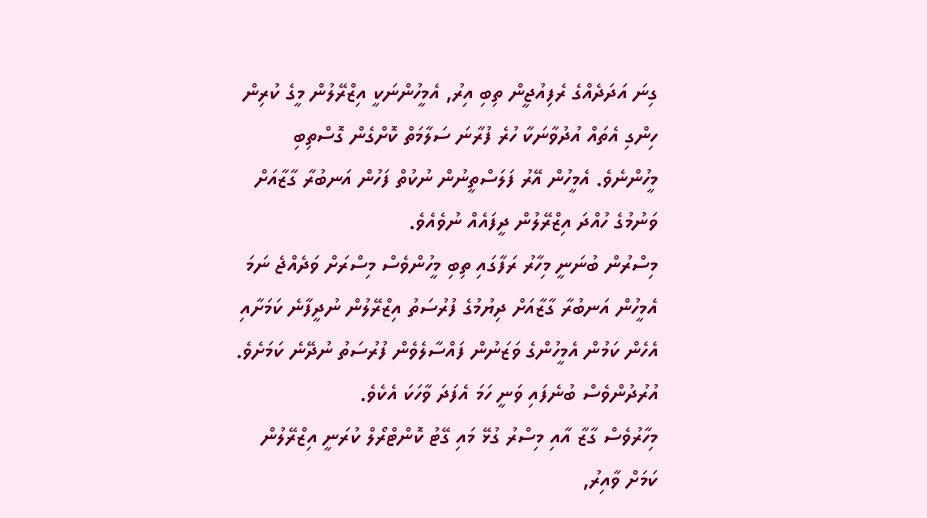ގިނަ އަދަދެއްގެ ރެފިއުޖީން ތިބި އިރު, އެމީހުންނަކީ އިޒްރޭލުން މީގެ ކުރިން ހިންގި އެތައް އުދުވާނަކާ ހުރެ ފުރާނަ ސަލާމަތް ކޮށްގެން ގޮސްތިބި މީހުންނެވެ. އެމީހުން އޭރު ފަލަސްތީނުން ނުކުތް ފަހުން އަނބުރާ ގާޒާއަށް ވަނުމުގެ ހުއްދަ އިޒްރޭލުން ދީފައެއް ނުވެއެވެ.
މިސްރުން ބުނަނީ މިހާރު ރަފާގައި ތިބި މީހުންވެސް މިސްރަށް ވަދެއްޖެ ނަމަ އެމީހުން އަނބުރާ ގާޒާއަށް ދިޔުމުގެ ފުރުސަތު އިޒްރޭލުން ނުދީފާނެ ކަމަށާއި އެހެން ކަމުން އެމީހުންގެ ވަޒަނުން ފައްސާލެވެން ފުރުސަތު ނުދޭނެ ކަމަށެވެ. އުރުދުންވެސް ބުނެފައި ވަނީ ހަމަ އެފަދަ ވާހަކަ އެކެވެ.
މިހާރުވެސް ގާޒާ އާއި މިސްރު ގުޅޭ މައި ގޭޓު ކޮންޓްރޯލް ކުރަނީ އިޒްރޭލުން ކަމަށް ވާއިރު,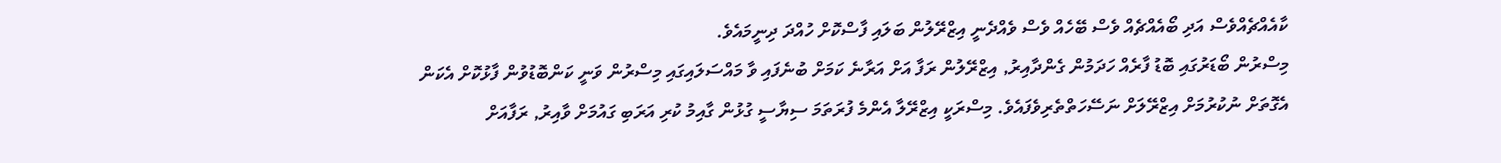ކާއެއްޗެއްވެސް އަދި ބޯއެއްޗެއް ވެސް ބޭހެއް ވެސް ވެއްދެނީ އިޒްރޭލުން ބަލައި ފާސްކޮށް ހުއްދަ ދިނީމައެވެ.
މިސްރުން ބޯޑަރުގައި ބޮޑު ފާރެއް ހަދަމުން ގެންދާއިރު, އިޒްރޭލުން ރަފާ އަށް އަރާނެ ކަމަށް ބުނެފައި ވާ މައްސަލައިގައި މިސްރުން ވަނީ ކަންބޮޑުވުން ފާޅުކޮށް އެކަން އެގޮތަށް ނުކުރުމަށް އިޒްރޭލަށް ނަސޭހަތްތެރިވެފައެވެ. މިސްރަކީ އިޒްރޭލާ އެންމެ ފުރަތަމަ ސިޔާސީ ގުޅުން ގާއިމު ކުރި އަރަބި ގައުމަށް ވާއިރު, ރަފާއަށް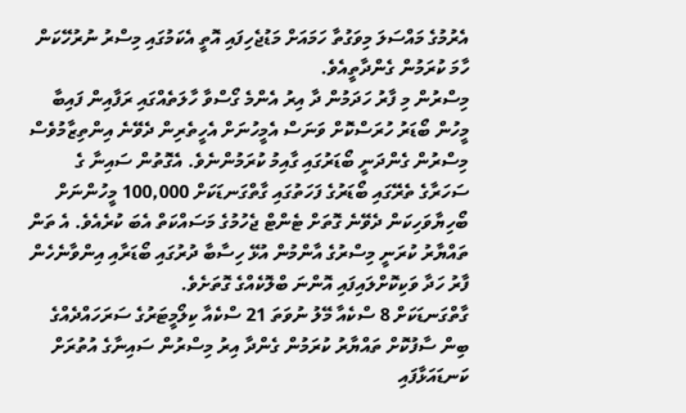އެރުމުގެ މައްސަލަ މިވަގުތާ ހަމައަށް މަޑުޖެހިފައި އޮތީ އެކަމުގައި މިސްރު ނުރުހޭކަން ހާމަ ކުރަމުން ގެންދާތީއެވެ.
މިސްރުން މި ފާރު ހަދަމުން ދާ އިރު އެންމެ ގޯސްވާ ހާލަތެއްގައި ރަފާއިން ފައިބާ މީހުން ބޯޑަރު ހުރަސްކޮށް ވަނަސް އެމީހުނަށް އެހީތެރިން ދެވޭނެ އިންތިޒާމުވެސް މިސްރުން ގެންދަނީ ބޯޑަރުގައި ގާއިމު ކުރަމުންނެވެ. އެގޮތުން ސައިނާ ގެ ސަހަރާގެ ތެރޭގައި ބޯޑަރުގެ ފަހަތުގައި ގާތްގަނޑަކަށް 100,000 މީހުންނަށް ބޯހިޔާވަހިކަން ދެވޭނެ ގޮތަށް ޓެންޓް ޖެހުމުގެ މަސައްކަތް އެބަ ކުރެއެވެ. އެ ތަން ތައްޔާރު ކުރަނީ މިސްރުގެ އާންމުން އުޅޭ ހިސާބާ ދުރުގައި ބޯޑަރާއި އިންވާނެހެން ފާރު ހަދާ ވަކިކޮށްލައިފައި އޮންނަ ބްލޮކެއްގެ ގޮތަށެވެ.
ގާތްގަނޑަކަށް 8 ސްކެއާ މޭލު ނުވަތަ 21 ސްކެއާ ކިލޯމީޓަރުގެ ސަރަހައްދެއްގެ ބިން ސާފުކޮށް ތައްޔާރު ކުރަމުން ގެންދާ އިރު މިސްރުން ސައިނާގެ އުތުރަށް ކަނޑައަޅާފައި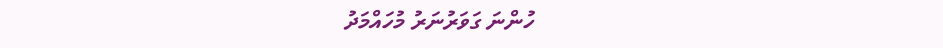ހުންނަ ގަވަރުނަރު މުހައްމަދު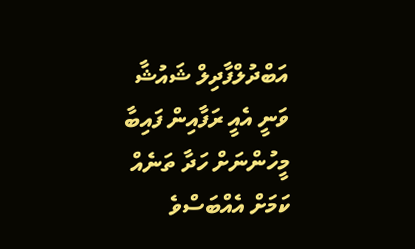އަބްދުލްފާދިލް ޝައުޝާ ވަނީ އެއީ ރަފާއިން ފައިބާ މީހުންނަށް ހަދާ ތަނެއް ކަމަށް އެއްބަސްވެ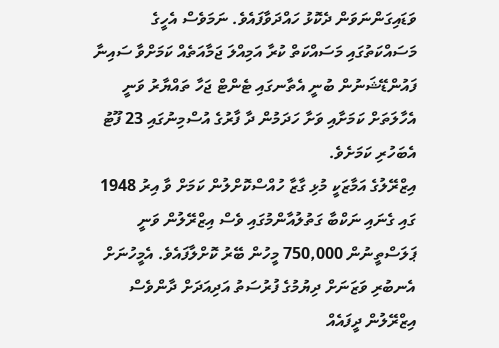ވަޑައިގަންނަވަން ދެކޮޅު ހައްދަވާފައެވެ. ނަމަވެސް އެހީގެ މަސައްކަތުގައި މަސައްކަތް ކުރާ އަމިއްލަ ޖަމާއަތެއް ކަމަށްވާ ސައިނާ ފައުންޑޭޝަނުން ބުނީ އެތާނގައި ޓެންޓް ޖަހާ ތައްޔާރު ވަނީ އެހާލަތަށް ކަމަށާއި ވަށާ ހަދަމުން ދާ ފާރުގެ އުސްމިނުގައި 23 ފޫޓު އެބަހުރި ކަމަށެވެ.
އިޒްރޭލުގެ އަމާޒަކީ މުޅި ގާޒާ ހުއްސްކޮށްލުން ކަމަށް ވާ އިރު 1948 ގައި ގެނައި ނަކްބާ ގަތުލުއާންމުގައި ވެސް އިޒްރޭލުން ވަނީ ޕަލަސްތީނުން 750,000 މީހުން ބޭރު ކޮށްލާފައެވެ. އެމީހުނަށް އެނބުރި ވަޒަނަށް ދިޔުމުގެ ފުރުސަތު އަދިއަދަށް ދާންވެސް އިޒްރޭލުން ދީފައެއް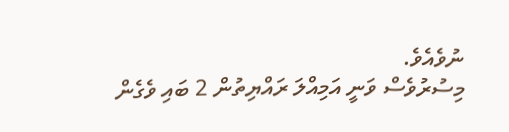ނުވެއެވެ.
މިސުރުވެސް ވަނީ އަމިއްލަ ރައްޔިތުން 2 ބައި ވެގެން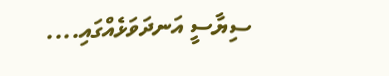ސިޔާސީ އަނދަވަޅެއްގައި....